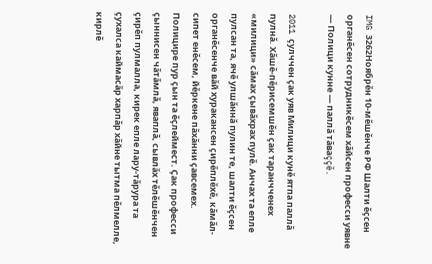IMG 3262Ноябрĕн 10-мĕшĕнче РФ Шалти ĕçсен органĕсен сотрудникĕсем хăйсен професси уявне — Полици кунне — паллă тăваççĕ.

2011 çулччен çак уяв Милици кунĕ ятпа паллă пулнă. Хăшĕ-пĕрисемшĕн çак таранчченех «милици» сăмах çывăхрах пулĕ. Анчах та епле пулсан та, ячĕ улшăннă пулин те, шалти ĕçсен органĕсенче вăй хуракансен çирĕплĕхĕ, кăмăл-сипет енĕсем, йĕркене пăхăнни çавсемех. Полицире пур çын та ĕçлеймест. Çак професси çыннисен чăтăмлă, яваплă, сывлăх тĕлĕшĕнчен çирĕп пулмалла, кирек епле лару-тăрура та çухалса каймасăр харпăр хăйне тытма пĕлмелле, кирлĕ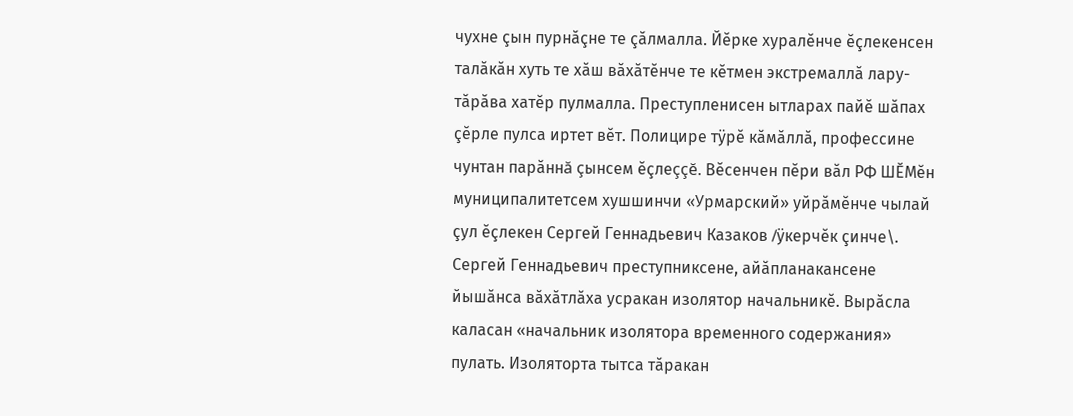чухне çын пурнăçне те çăлмалла. Йĕрке хуралĕнче ĕçлекенсен талăкăн хуть те хăш вăхăтĕнче те кĕтмен экстремаллă лару-тăрăва хатĕр пулмалла. Преступленисен ытларах пайĕ шăпах çĕрле пулса иртет вĕт. Полицире тÿрĕ кăмăллă, профессине чунтан парăннă çынсем ĕçлеççĕ. Вĕсенчен пĕри вăл РФ ШĔМĕн муниципалитетсем хушшинчи «Урмарский» уйрăмĕнче чылай çул ĕçлекен Сергей Геннадьевич Казаков /ÿкерчĕк çинче\. Сергей Геннадьевич преступниксене, айăпланакансене йышăнса вăхăтлăха усракан изолятор начальникĕ. Вырăсла каласан «начальник изолятора временного содержания» пулать. Изоляторта тытса тăракан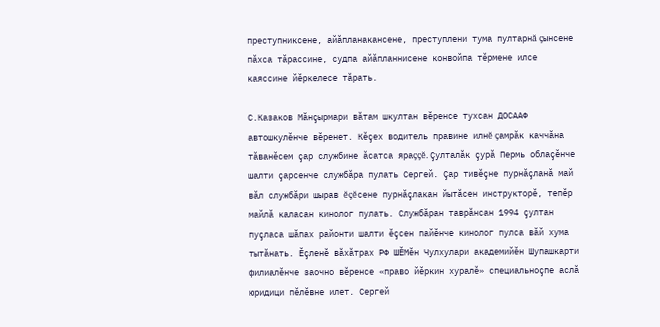преступниксене, айăпланакансене, преступлени тума пултарнă çынсене пăхса тăрассине, судпа айăпланнисене конвойпа тĕрмене илсе каяссине йĕркелесе тăрать.

С.Казаков Мăнçырмари вăтам шкултан вĕренсе тухсан ДОСААФ автошкулĕнче вĕренет. Кĕçех водитель правине илнĕ çамрăк каччăна тăванĕсем çар службине ăсатса яраççĕ. Çулталăк çурă Пермь облаçĕнче шалти çарсенче службăра пулать Сергей. Çар тивĕçне пурнăçланă май вăл службăри шырав ĕçĕсене пурнăçлакан йытăсен инструкторĕ, тепĕр майлă каласан кинолог пулать. Службăран таврăнсан 1994 çултан пуçласа шăпах районти шалти ĕçсен пайĕнче кинолог пулса вăй хума тытăнать. Ĕçленĕ вăхăтрах РФ ШĔМĕн Чулхулари академийĕн Шупашкарти филиалĕнче заочно вĕренсе «право йĕркин хуралĕ» специальноçпе аслă юридици пĕлĕвне илет. Сергей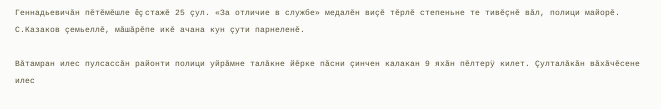Геннадьевичăн пĕтĕмĕшле ĕç стажĕ 25 çул. «За отличие в службе» медалĕн виçĕ тĕрлĕ степеньне те тивĕçнĕ вăл, полици майорĕ. С.Казаков çемьеллĕ, мăшăрĕпе икĕ ачана кун çути парнеленĕ.

Вăтамран илес пулсассăн районти полици уйрăмне талăкне йĕрке пăсни çинчен калакан 9 яхăн пĕлтерÿ килет. Çулталăкăн вăхăчĕсене илес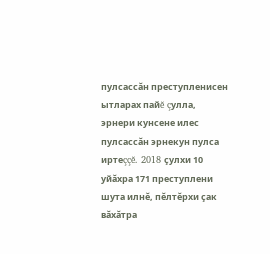пулсассăн преступленисен ытларах пайĕ çулла, эрнери кунсене илес пулсассăн эрнекун пулса иртеççĕ. 2018 çулхи 10 уйăхра 171 преступлени шута илнĕ, пĕлтĕрхи çак вăхăтра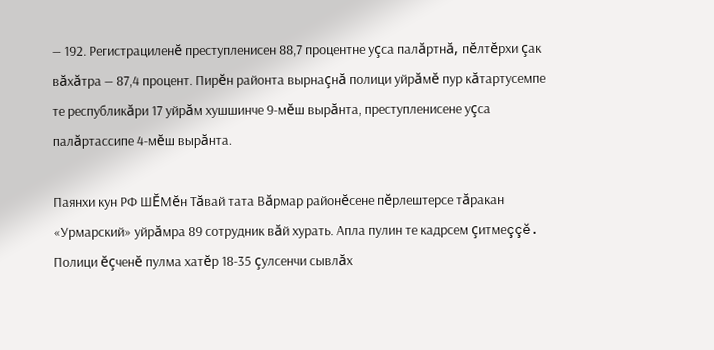— 192. Регистрациленĕ преступленисен 88,7 процентне уçса палăртнă, пĕлтĕрхи çак вăхăтра — 87,4 процент. Пирĕн районта вырнаçнă полици уйрăмĕ пур кăтартусемпе те республикăри 17 уйрăм хушшинче 9-мĕш вырăнта, преступленисене уçса палăртассипе 4-мĕш вырăнта.

Паянхи кун РФ ШĔМĕн Тăвай тата Вăрмар районĕсене пĕрлештерсе тăракан «Урмарский» уйрăмра 89 сотрудник вăй хурать. Апла пулин те кадрсем çитмеççĕ. Полици ĕçченĕ пулма хатĕр 18-35 çулсенчи сывлăх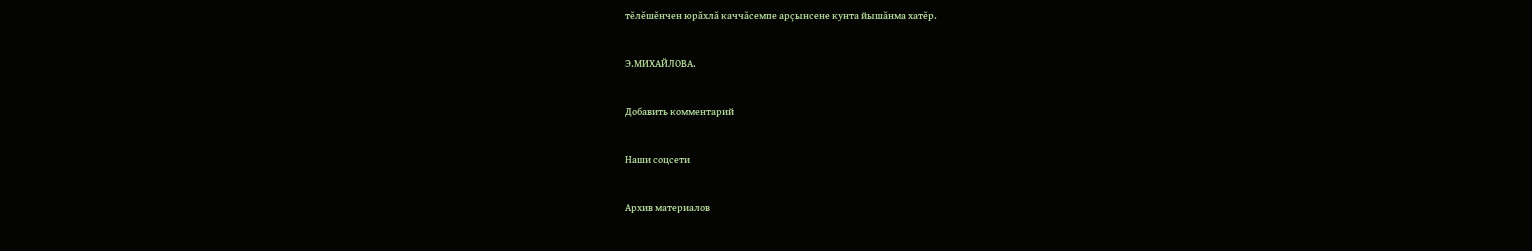тĕлĕшĕнчен юрăхлă каччăсемпе арçынсене кунта йышăнма хатĕр.

Э.МИХАЙЛОВА.

Добавить комментарий

Наши соцсети

Архив материалов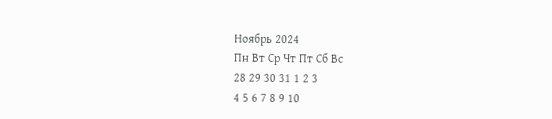Ноябрь 2024
Пн Вт Ср Чт Пт Сб Вс
28 29 30 31 1 2 3
4 5 6 7 8 9 10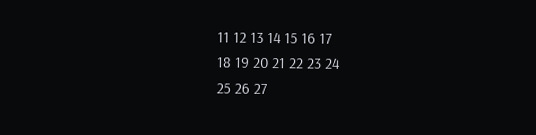11 12 13 14 15 16 17
18 19 20 21 22 23 24
25 26 27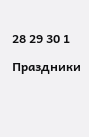28 29 30 1

Праздники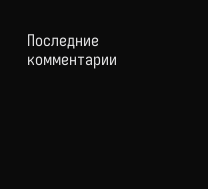Последние комментарии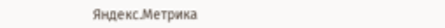Яндекс.Метрика